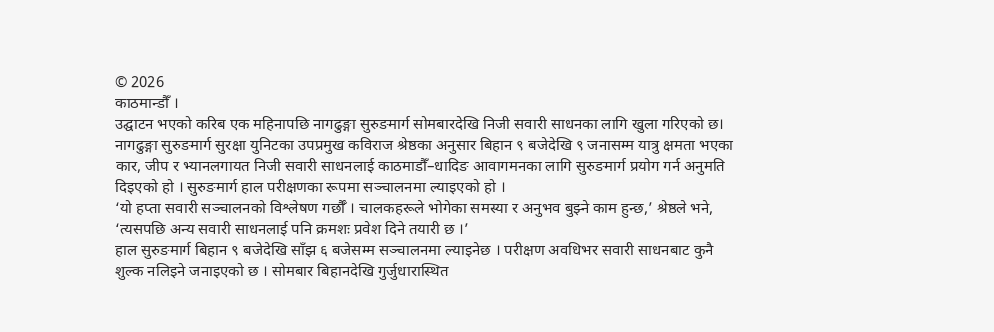© 2026
काठमान्डौँ ।
उद्घाटन भएको करिब एक महिनापछि नागढुङ्गा सुरुङमार्ग सोमबारदेखि निजी सवारी साधनका लागि खुला गरिएको छ।
नागढुङ्गा सुरुङमार्ग सुरक्षा युनिटका उपप्रमुख कविराज श्रेष्ठका अनुसार बिहान ९ बजेदेखि ९ जनासम्म यात्रु क्षमता भएका कार, जीप र भ्यानलगायत निजी सवारी साधनलाई काठमाडौँ–धादिङ आवागमनका लागि सुरुङमार्ग प्रयोग गर्न अनुमति दिइएको हो । सुरुङमार्ग हाल परीक्षणका रूपमा सञ्चालनमा ल्याइएको हो ।
‘यो हप्ता सवारी सञ्चालनको विश्लेषण गर्छौँ । चालकहरूले भोगेका समस्या र अनुभव बुझ्ने काम हुन्छ,’ श्रेष्ठले भने, ‘त्यसपछि अन्य सवारी साधनलाई पनि क्रमशः प्रवेश दिने तयारी छ ।’
हाल सुरुङमार्ग बिहान ९ बजेदेखि साँझ ६ बजेसम्म सञ्चालनमा ल्याइनेछ । परीक्षण अवधिभर सवारी साधनबाट कुनै शुल्क नलिइने जनाइएको छ । सोमबार बिहानदेखि गुर्जुधारास्थित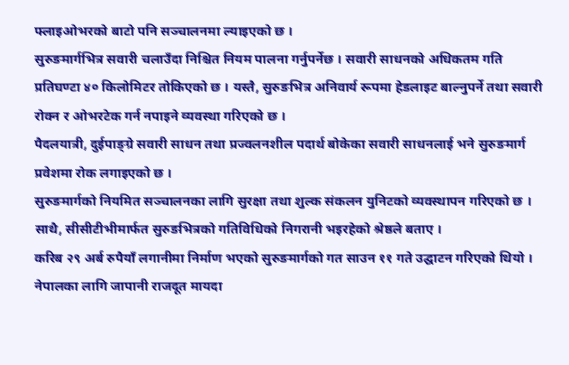फ्लाइओभरको बाटो पनि सञ्चालनमा ल्याइएको छ ।
सुरुङमार्गभित्र सवारी चलाउँदा निश्चित नियम पालना गर्नुपर्नेछ । सवारी साधनको अधिकतम गति प्रतिघण्टा ४० किलोमिटर तोकिएको छ । यस्तै, सुरुङभित्र अनिवार्य रूपमा हेडलाइट बाल्नुपर्ने तथा सवारी रोक्न र ओभरटेक गर्न नपाइने व्यवस्था गरिएको छ ।
पैदलयात्री, दुईपाङ्ग्रे सवारी साधन तथा प्रज्वलनशील पदार्थ बोकेका सवारी साधनलाई भने सुरुङमार्ग प्रवेशमा रोक लगाइएको छ ।
सुरुङमार्गको नियमित सञ्चालनका लागि सुरक्षा तथा शुल्क संकलन युनिटको व्यवस्थापन गरिएको छ । साथै, सीसीटीभीमार्फत सुरुङभित्रको गतिविधिको निगरानी भइरहेको श्रेष्ठले बताए ।
करिब २९ अर्ब रुपैयाँ लगानीमा निर्माण भएको सुरुङमार्गको गत साउन ११ गते उद्घाटन गरिएको थियो । नेपालका लागि जापानी राजदूत मायदा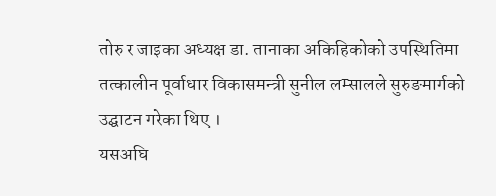तोरु र जाइका अध्यक्ष डा. तानाका अकिहिकोको उपस्थितिमा तत्कालीन पूर्वाधार विकासमन्त्री सुनील लम्सालले सुरुङमार्गको उद्घाटन गरेका थिए ।
यसअघि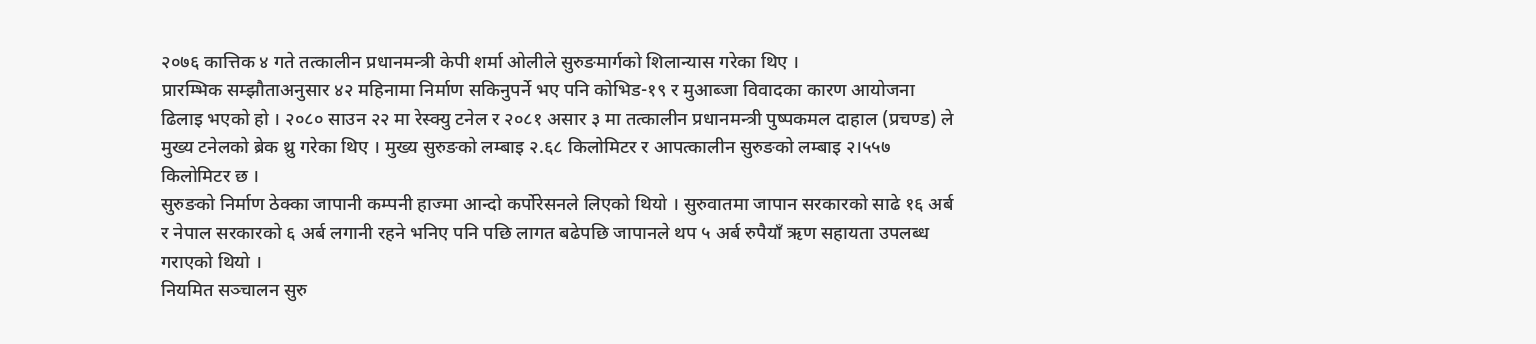२०७६ कात्तिक ४ गते तत्कालीन प्रधानमन्त्री केपी शर्मा ओलीले सुरुङमार्गको शिलान्यास गरेका थिए ।
प्रारम्भिक सम्झौताअनुसार ४२ महिनामा निर्माण सकिनुपर्ने भए पनि कोभिड-१९ र मुआब्जा विवादका कारण आयोजना ढिलाइ भएको हो । २०८० साउन २२ मा रेस्क्यु टनेल र २०८१ असार ३ मा तत्कालीन प्रधानमन्त्री पुष्पकमल दाहाल (प्रचण्ड) ले मुख्य टनेलको ब्रेक थ्रु गरेका थिए । मुख्य सुरुङको लम्बाइ २.६८ किलोमिटर र आपत्कालीन सुरुङको लम्बाइ २।५५७ किलोमिटर छ ।
सुरुङको निर्माण ठेक्का जापानी कम्पनी हाज्मा आन्दो कर्पोरेसनले लिएको थियो । सुरुवातमा जापान सरकारको साढे १६ अर्ब र नेपाल सरकारको ६ अर्ब लगानी रहने भनिए पनि पछि लागत बढेपछि जापानले थप ५ अर्ब रुपैयाँ ऋण सहायता उपलब्ध गराएको थियो ।
नियमित सञ्चालन सुरु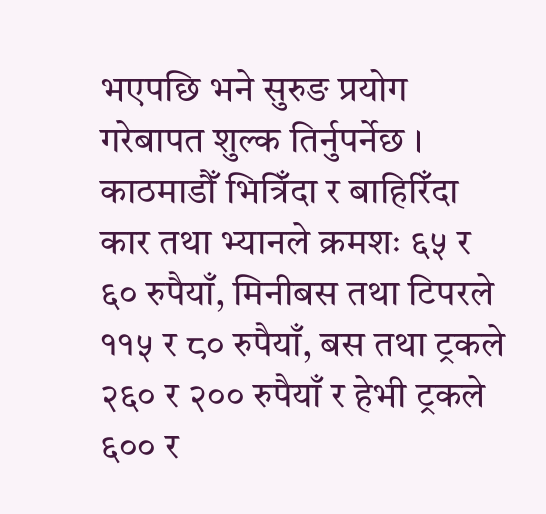भएपछि भने सुरुङ प्रयोग गरेबापत शुल्क तिर्नुपर्नेछ । काठमाडौँ भित्रिँदा र बाहिरिँदा कार तथा भ्यानले क्रमशः ६५ र ६० रुपैयाँ, मिनीबस तथा टिपरले ११५ र ८० रुपैयाँ, बस तथा ट्रकले २६० र २०० रुपैयाँ र हेभी ट्रकले ६०० र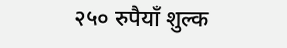२५० रुपैयाँ शुल्क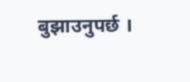बुझाउनुपर्छ ।